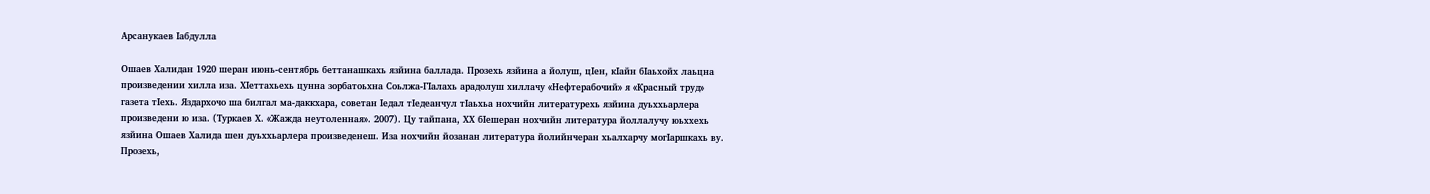Арсанукаев Iабдулла

Ошаев Халидан 1920 шеран июнь-сентябрь беттанашкахь язйина баллада. Прозехь язйина а йолуш, цIен, кIайн бIаьхойх лаьцна произведении хилла иза. ХIеттахьехь цунна зорбатоьхна Соьлжа-ГIалахь арадолуш хиллачу «Нефтерабочий» я «Красный труд» газета тIехь. Яздархочо ша билгал ма-даккхара, советан Iедал тIедеанчул тIаьхьа нохчийн литературехь язйина дуьххьарлера произведени ю иза. (Туркаев Х. «Жажда неутоленная». 2007). Цу тайпана, ХХ бIешеран нохчийн литература йоллалучу юьххехь язйина Ошаев Халида шен дуьххьарлера произведенеш. Иза нохчийн йозанан литература йолийнчеран хьалхарчу могIаршкахь ву.  Прозехь,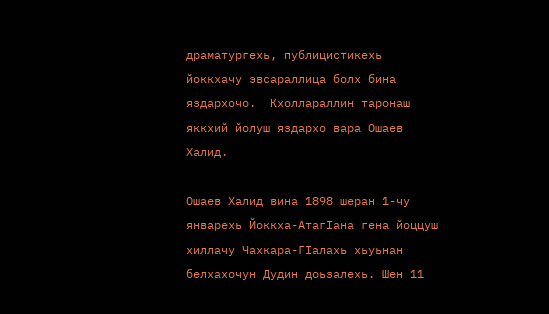драматургехь, публицистикехь йоккхачу эвсараллица болх бина яздархочо.  Кхоллараллин таронаш яккхий йолуш яздархо вара Ошаев Халид.

Ошаев Халид вина 1898 шеран 1-чу январехь Йоккха-АтагIана гена йоццуш хиллачу Чахкара-ГIалахь хьуьнан белхахочун Дудин доьзалехь. Шен 11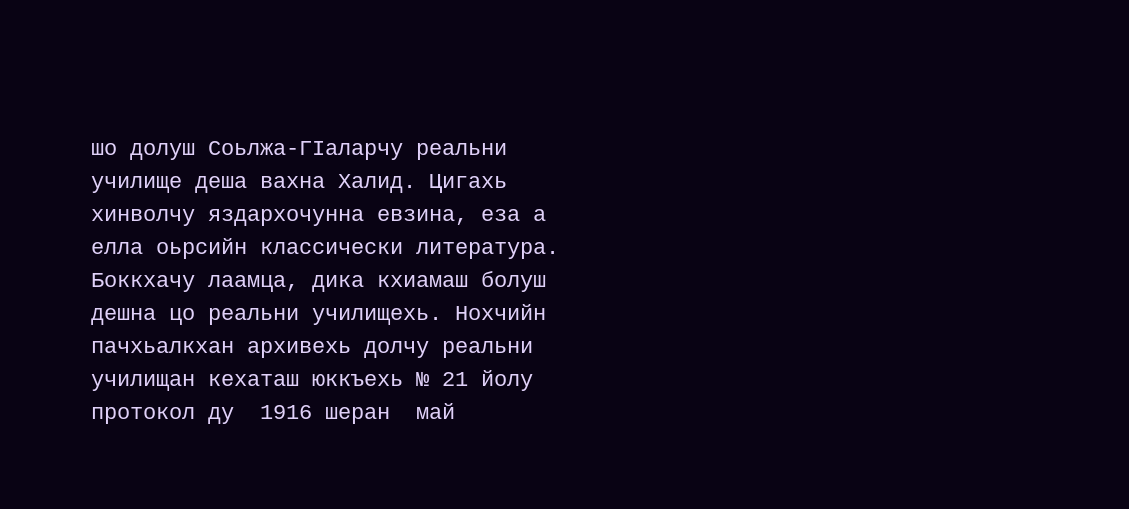шо долуш Соьлжа-ГIаларчу реальни училище деша вахна Халид. Цигахь хинволчу яздархочунна евзина, еза а елла оьрсийн классически литература. Боккхачу лаамца, дика кхиамаш болуш дешна цо реальни училищехь. Нохчийн пачхьалкхан архивехь долчу реальни училищан кехаташ юккъехь № 21 йолу протокол ду  1916 шеран  май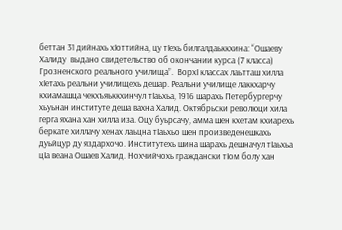беттан 31 дийнахь хIоттийна, цу тIехь билгалдаьккхина: “Ошаеву Халиду  выдано свидетельство об окончании курса (7 класса) Грозненского реального училища”.  ВорхI классах лаьтташ хилла хIетахь реальни училищехь дешар. Реальни училище лаккхарчу кхиамашца чекхъяьккхинчул тIаьхьа, 1916 шарахь Петербургерчу хьуьнан институте деша вахна Халид. Октябрьски революци хила герга яхана хан хилла иза. Оцу буьрсачу, амма шен кхетам кхиарехь беркате хиллачу хенах лаьцна тIаьхьо шен произведенешкахь дуьйцур ду яздархочо. Институтехь шина шарахь дешначул тIаьхьа цIа веана Ошаев Халид. Нохчийчохь граждански тIом болу хан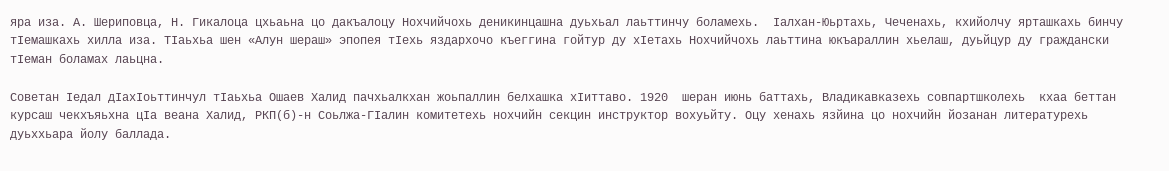яра иза. А. Шериповца, Н. Гикалоца цхьаьна цо дакъалоцу Нохчийчохь деникинцашна дуьхьал лаьттинчу боламехь.  Iалхан-Юьртахь, Чеченахь, кхийолчу ярташкахь бинчу тIемашкахь хилла иза. ТIаьхьа шен «Алун шераш» эпопея тIехь яздархочо къеггина гойтур ду хIетахь Нохчийчохь лаьттина юкъараллин хьелаш, дуьйцур ду граждански тIеман боламах лаьцна.

Советан Iедал дIахIоьттинчул тIаьхьа Ошаев Халид пачхьалкхан жоьпаллин белхашка хIиттаво. 1920  шеран июнь баттахь, Владикавказехь совпартшколехь  кхаа беттан курсаш чекхъяьхна цIа веана Халид, РКП(б)-н Соьлжа-ГIалин комитетехь нохчийн секцин инструктор вохуьйту. Оцу хенахь язйина цо нохчийн йозанан литературехь дуьххьара йолу баллада.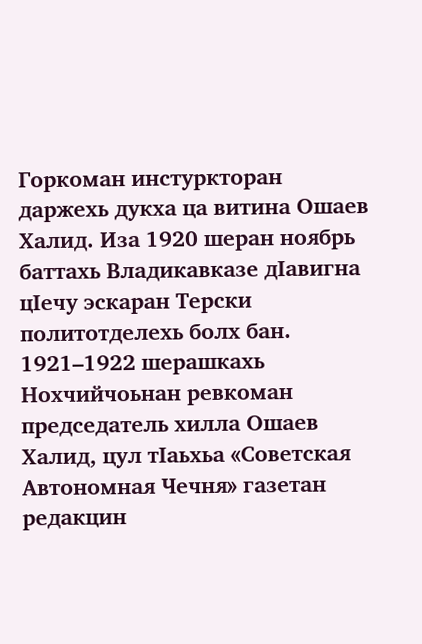Горкоман инстуркторан даржехь дукха ца витина Ошаев Халид. Иза 1920 шеран ноябрь баттахь Владикавказе дIавигна цIечу эскаран Терски политотделехь болх бан. 1921–1922 шерашкахь Нохчийчоьнан ревкоман председатель хилла Ошаев Халид, цул тIаьхьа «Советская Автономная Чечня» газетан редакцин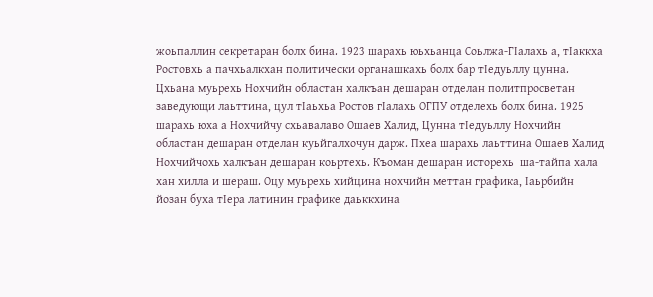жоьпаллин секретаран болх бина. 1923 шарахь юьхьанца Соьлжа-ГIалахь а, тIаккха Ростовхь а пачхьалкхан политически органашкахь болх бар тIедуьллу цунна.  Цхьана муьрехь Нохчийн областан халкъан дешаран отделан политпросветан заведующи лаьттина, цул тIаьхьа Ростов гIалахь ОГПУ отделехь болх бина. 1925 шарахь юха а Нохчийчу схьавалаво Ошаев Халид, Цунна тIедуьллу Нохчийн областан дешаран отделан куьйгалхочун дарж. Пхеа шарахь лаьттина Ошаев Халид Нохчийчохь халкъан дешаран коьртехь. Къоман дешаран исторехь  ша-тайпа хала хан хилла и шераш. Оцу муьрехь хийцина нохчийн меттан графика, Iаьрбийн йозан буха тIера латинин графике даьккхина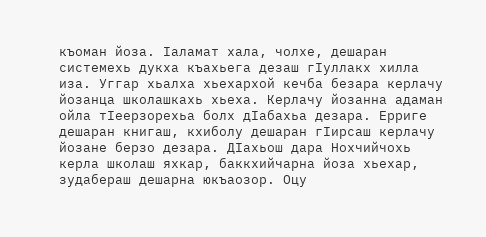къоман йоза. Iаламат хала, чолхе, дешаран системехь дукха къахьега дезаш гIуллакх хилла иза. Уггар хьалха хьехархой кечба безара керлачу йозанца школашкахь хьеха. Керлачу йозанна адаман ойла тIеерзорехьа болх дIабахьа дезара. Ерриге дешаран книгаш, кхиболу дешаран гIирсаш керлачу йозане берзо дезара. ДIахьош дара Нохчийчохь керла школаш яхкар, баккхийчарна йоза хьехар, зудабераш дешарна юкъаозор. Оцу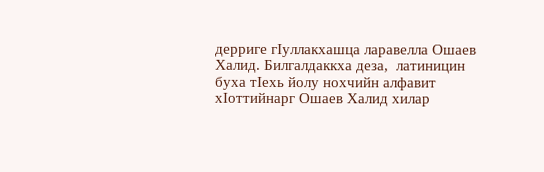дерриге гIуллакхашца ларавелла Ошаев Халид. Билгалдаккха деза,  латиницин буха тIехь йолу нохчийн алфавит хIоттийнарг Ошаев Халид хилар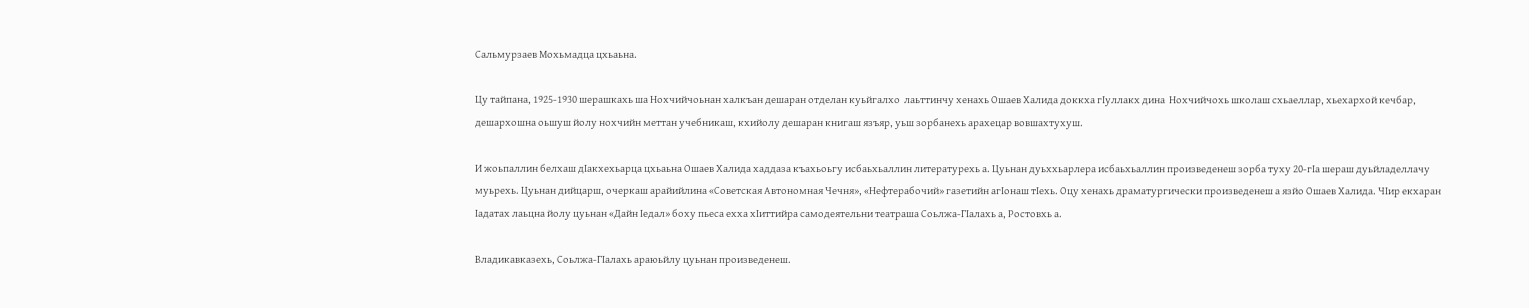Сальмурзаев Мохьмадца цхьаьна.

Цу тайпана, 1925-1930 шерашкахь ша Нохчийчоьнан халкъан дешаран отделан куьйгалхо  лаьттинчу хенахь Ошаев Халида доккха гIуллакх дина  Нохчийчохь школаш схьаеллар, хьехархой кечбар, дешархошна оьшуш йолу нохчийн меттан учебникаш, кхийолу дешаран книгаш язъяр, уьш зорбанехь арахецар вовшахтухуш.

И жоьпаллин белхаш дIакхехьарца цхьаьна Ошаев Халида хаддаза къахьоьгу исбаьхьаллин литературехь а. Цуьнан дуьххьарлера исбаьхьаллин произведенеш зорба туху 20-гIа шераш дуьйладеллачу муьрехь. Цуьнан дийцарш, очеркаш арайийлина «Советская Автономная Чечня», «Нефтерабочий» газетийн агIонаш тIехь. Оцу хенахь драматургически произведенеш а язйо Ошаев Халида. ЧIир екхаран Iадатах лаьцна йолу цуьнан «Дайн Iедал» боху пьеса ехха хIиттийра самодеятельни театраша Соьлжа-ГIалахь а, Ростовхь а.

Владикавказехь, Соьлжа-ГIалахь араюьйлу цуьнан произведенеш.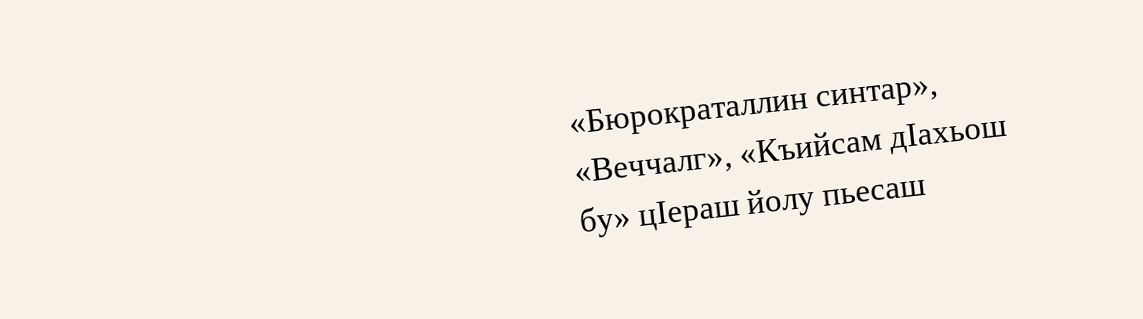«Бюрократаллин синтар», «Веччалг», «Къийсам дIахьош бу» цIераш йолу пьесаш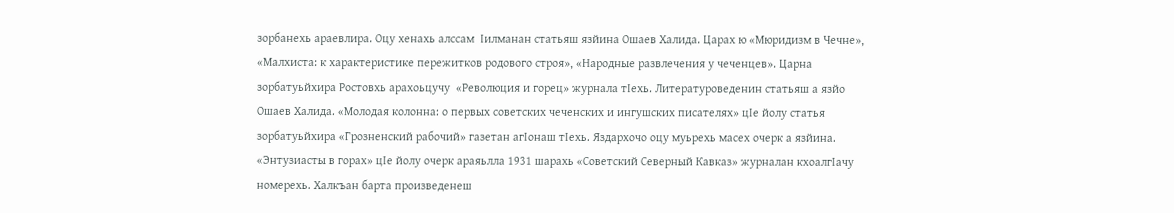зорбанехь араевлира. Оцу хенахь алссам  Iилманан статьяш язйина Ошаев Халида. Царах ю «Мюридизм в Чечне», «Малхиста: к характеристике пережитков родового строя», «Народные развлечения у чеченцев». Царна зорбатуьйхира Ростовхь арахоьцучу  «Революция и горец» журнала тIехь. Литературоведенин статьяш а язйо Ошаев Халида. «Молодая колонна: о первых советских чеченских и ингушских писателях» цIе йолу статья зорбатуьйхира «Грозненский рабочий» газетан агIонаш тIехь. Яздархочо оцу муьрехь масех очерк а язйина. «Энтузиасты в горах» цIе йолу очерк араяьлла 1931 шарахь «Советский Северный Кавказ» журналан кхоалгIачу номерехь. Халкъан барта произведенеш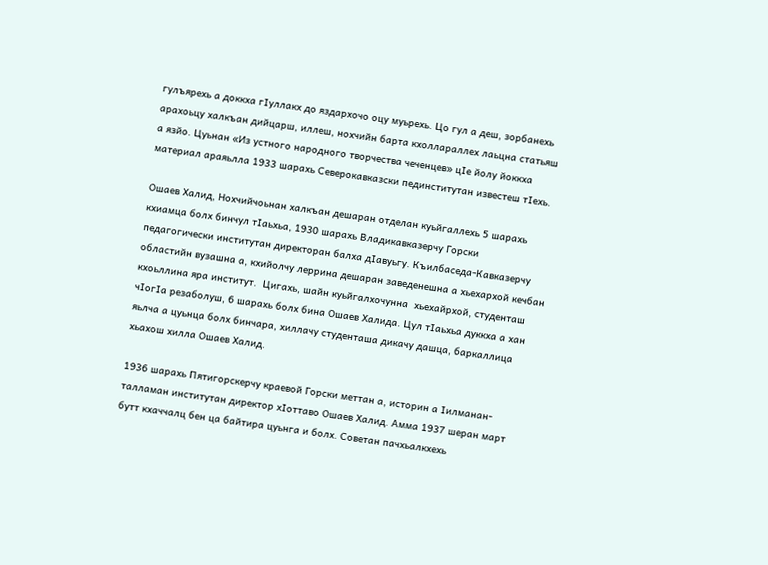гулъярехь а доккха гIуллакх до яздархочо оцу муьрехь. Цо гул а деш, зорбанехь арахоьцу халкъан дийцарш, иллеш, нохчийн барта кхоллараллех лаьцна статьяш а язйо. Цуьнан «Из устного народного творчества чеченцев» цIе йолу йоккха материал араяьлла 1933 шарахь Северокавказски пединститутан известеш тIехь.

Ошаев Халид, Нохчийчоьнан халкъан дешаран отделан куьйгаллехь 5 шарахь кхиамца болх бинчул тIаьхьа, 1930 шарахь Владикавказерчу Горски педагогически институтан директоран балха дIавуьгу. Къилбаседа-Кавказерчу областийн вузашна а, кхийолчу леррина дешаран заведенешна а хьехархой кечбан кхоьллина яра институт.  Цигахь, шайн куьйгалхочунна  хьехайрхой, студенташ чIогIа резаболуш, 6 шарахь болх бина Ошаев Халида. Цул тIаьхьа дуккха а хан яьлча а цуьнца болх бинчара, хиллачу студенташа дикачу дашца, баркаллица хьахош хилла Ошаев Халид.

1936 шарахь Пятигорскерчу краевой Горски меттан а, историн а Iилманан-талламан институтан директор хIоттаво Ошаев Халид. Амма 1937 шеран март бутт кхаччалц бен ца байтира цуьнга и болх. Советан пачхьалкхехь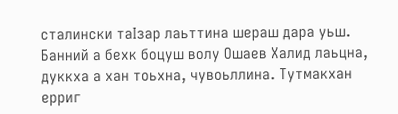сталински таIзар лаьттина шераш дара уьш. Банний а бехк боцуш волу Ошаев Халид лаьцна, дуккха а хан тоьхна, чувоьллина. Тутмакхан ерриг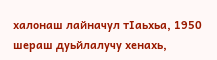халонаш лайначул тIаьхьа, 1950 шераш дуьйлалучу хенахь,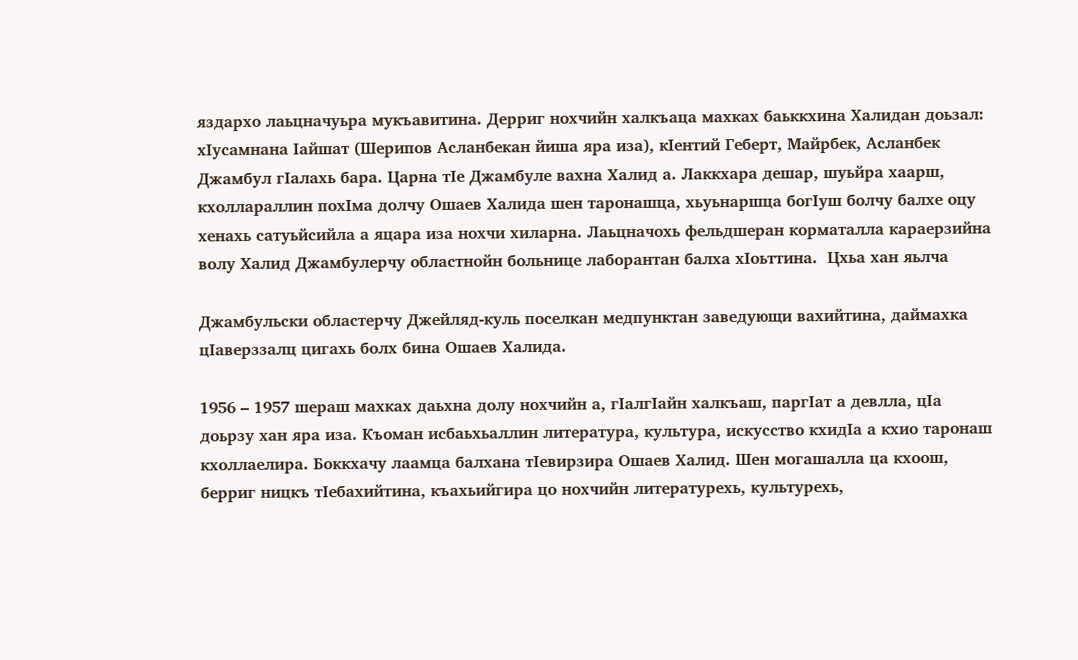яздархо лаьцначуьра мукъавитина. Дерриг нохчийн халкъаца махках баьккхина Халидан доьзал: хIусамнана Iайшат (Шерипов Асланбекан йиша яра иза), кIентий Геберт, Майрбек, Асланбек Джамбул гIалахь бара. Царна тIе Джамбуле вахна Халид а. Лаккхара дешар, шуьйра хаарш, кхоллараллин похIма долчу Ошаев Халида шен таронашца, хьуьнаршца богIуш болчу балхе оцу хенахь сатуьйсийла а яцара иза нохчи хиларна. Лаьцначохь фельдшеран корматалла караерзийна волу Халид Джамбулерчу областнойн больнице лаборантан балха хIоьттина.  Цхьа хан яьлча

Джамбульски областерчу Джейляд-куль поселкан медпунктан заведующи вахийтина, даймахка цIаверззалц цигахь болх бина Ошаев Халида.

1956 – 1957 шераш махках даьхна долу нохчийн а, гIалгIайн халкъаш, паргIат а девлла, цIа доьрзу хан яра иза. Къоман исбаьхьаллин литература, культура, искусство кхидIа а кхио таронаш кхоллаелира. Боккхачу лаамца балхана тIевирзира Ошаев Халид. Шен могашалла ца кхоош, берриг ницкъ тIебахийтина, къахьийгира цо нохчийн литературехь, культурехь,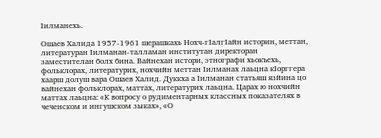Iилманехь.

Ошаев Халида 1957-1961 шерашкахь Нохч-гIалгIайн историн, меттан, литературан Iилманан-талламан институтан директоран заместителан болх бина. Вайнехан истори, этнографи хьокъехь, фольклорах, литературих, нохчийн меттан Iилманах лаьцна кIорггера хаарш долуш вара Ошаев Халид. Дуккха а Iилманан статьяш язйина цо вайнехан фольклорах, маттах, литературих лаьцна. Царах ю нохчийн маттах лаьцна: «К вопросу о рудиментарных классных показателях в чеченском и ингушском зыках», «О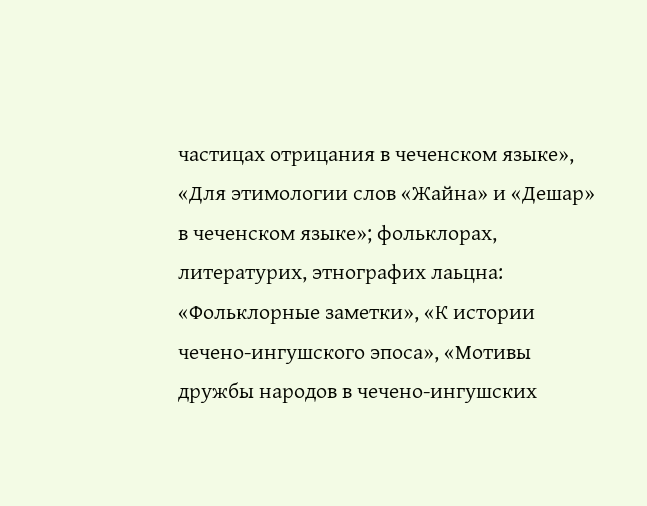частицах отрицания в чеченском языке», «Для этимологии слов «Жайна» и «Дешар» в чеченском языке»; фольклорах, литературих, этнографих лаьцна: «Фольклорные заметки», «К истории чечено-ингушского эпоса», «Мотивы дружбы народов в чечено-ингушских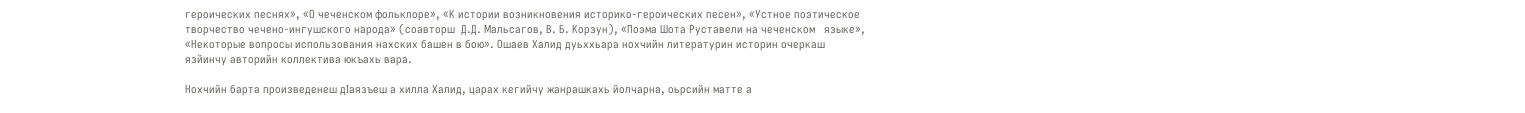героических песнях», «О чеченском фольклоре», «К истории возникновения историко-героических песен», «Устное поэтическое  творчество чечено-ингушского народа» (соавторш  Д.Д. Мальсагов, В. Б. Корзун), «Поэма Шота Руставели на чеченском   языке», «Некоторые вопросы использования нахских башен в бою». Ошаев Халид дуьххьара нохчийн литературин историн очеркаш язйинчу авторийн коллектива юкъахь вара.

Нохчийн барта произведенеш дIаязъеш а хилла Халид, царах кегийчу жанрашкахь йолчарна, оьрсийн матте а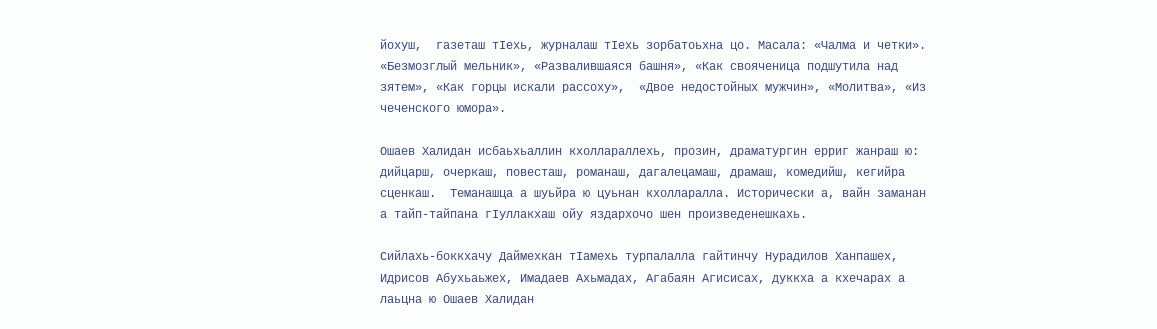йохуш,  газеташ тIехь, журналаш тIехь зорбатоьхна цо. Масала: «Чалма и четки». «Безмозглый мельник», «Развалившаяся башня», «Как свояченица подшутила над зятем», «Как горцы искали рассоху»,  «Двое недостойных мужчин», «Молитва», «Из чеченского юмора».

Ошаев Халидан исбаьхьаллин кхоллараллехь, прозин, драматургин ерриг жанраш ю: дийцарш, очеркаш, повесташ, романаш, дагалецамаш, драмаш, комедийш, кегийра сценкаш.  Теманашца а шуьйра ю цуьнан кхолларалла. Исторически а, вайн заманан а тайп-тайпана гIуллакхаш ойу яздархочо шен произведенешкахь.

Сийлахь-боккхачу Даймехкан тIамехь турпалалла гайтинчу Нурадилов Ханпашех, Идрисов Абухьаьжех, Имадаев Ахьмадах, Агабаян Агисисах, дуккха а кхечарах а лаьцна ю Ошаев Халидан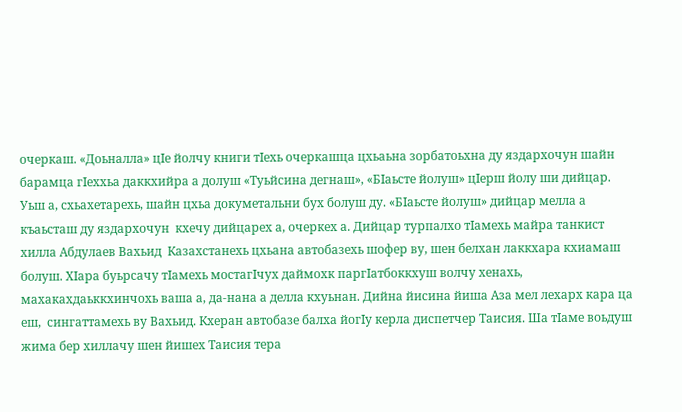очеркаш. «Доьналла» цIе йолчу книги тIехь очеркашца цхьаьна зорбатоьхна ду яздархочун шайн барамца гIеххьа даккхийра а долуш «Туьйсина дегнаш», «БIаьсте йолуш» цIерш йолу ши дийцар. Уьш а, схьахетарехь, шайн цхьа докуметальни бух болуш ду. «БIаьсте йолуш» дийцар мелла а къаьсташ ду яздархочун  кхечу дийцарех а, очеркех а. Дийцар турпалхо тIамехь майра танкист хилла Абдулаев Вахьид  Казахстанехь цхьана автобазехь шофер ву, шен белхан лаккхара кхиамаш болуш. ХIара буьрсачу тIамехь мостагIчух даймохк паргIатбоккхуш волчу хенахь, махакахдаьккхинчохь ваша а, да-нана а делла кхуьнан. Дийна йисина йиша Аза мел лехарх кара ца еш,  сингаттамехь ву Вахьид. Кхеран автобазе балха йогIу керла диспетчер Таисия. Ша тIаме воьдуш жима бер хиллачу шен йишех Таисия тера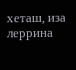хеташ, иза леррина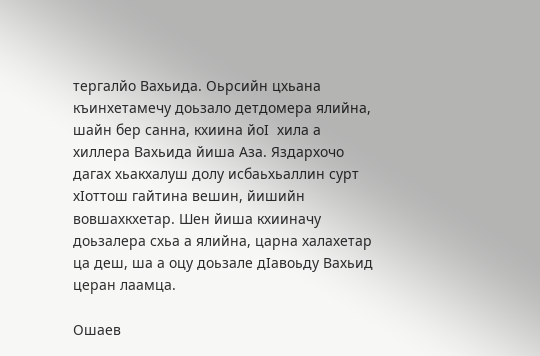тергалйо Вахьида. Оьрсийн цхьана къинхетамечу доьзало детдомера ялийна, шайн бер санна, кхиина йоI  хила а хиллера Вахьида йиша Аза. Яздархочо дагах хьакхалуш долу исбаьхьаллин сурт хIоттош гайтина вешин, йишийн вовшахкхетар. Шен йиша кхииначу доьзалера схьа а ялийна, царна халахетар ца деш, ша а оцу доьзале дIавоьду Вахьид церан лаамца.

Ошаев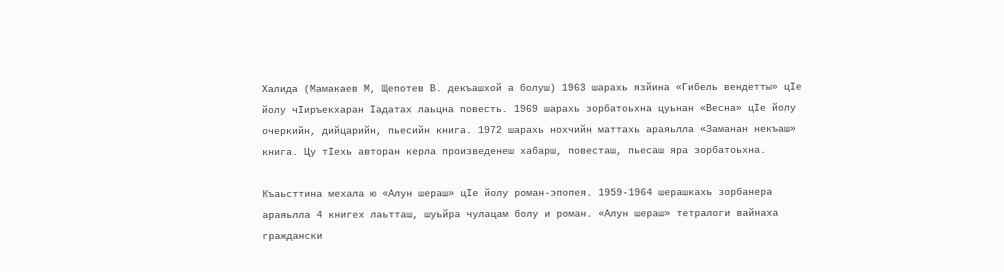Халида (Мамакаев М, Щепотев В. декъашхой а болуш) 1963 шарахь язйина «Гибель вендетты» цIе йолу чIиръекхаран Iадатах лаьцна повесть. 1969 шарахь зорбатоьхна цуьнан «Весна» цIе йолу очеркийн, дийцарийн, пьесийн книга. 1972 шарахь нохчийн маттахь араяьлла «Заманан некъаш» книга. Цу тIехь авторан керла произведенеш хабарш, повесташ, пьесаш яра зорбатоьхна.

Къаьсттина мехала ю «Алун шераш» цIе йолу роман-эпопея. 1959-1964 шерашкахь зорбанера араяьлла 4 книгех лаьтташ, шуьйра чулацам болу и роман. «Алун шераш» тетралоги вайнаха граждански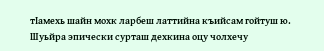тIамехь шайн мохк ларбеш латтийна къийсам гойтуш ю. Шуьйра эпически сурташ дехкина оцу чолхечу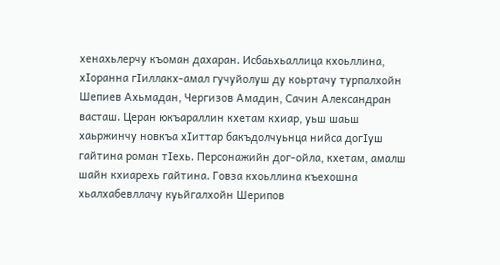хенахьлерчу къоман дахаран. Исбаьхьаллица кхоьллина, хIоранна гIиллакх-амал гучуйолуш ду коьртачу турпалхойн Шепиев Ахьмадан, Чергизов Амадин, Сачин Александран васташ. Церан юкъараллин кхетам кхиар, уьш шаьш хаьржинчу новкъа хIиттар бакъдолчуьнца нийса догIуш гайтина роман тIехь. Персонажийн дог-ойла, кхетам, амалш шайн кхиарехь гайтина. Говза кхоьллина къехошна хьалхабевллачу куьйгалхойн Шерипов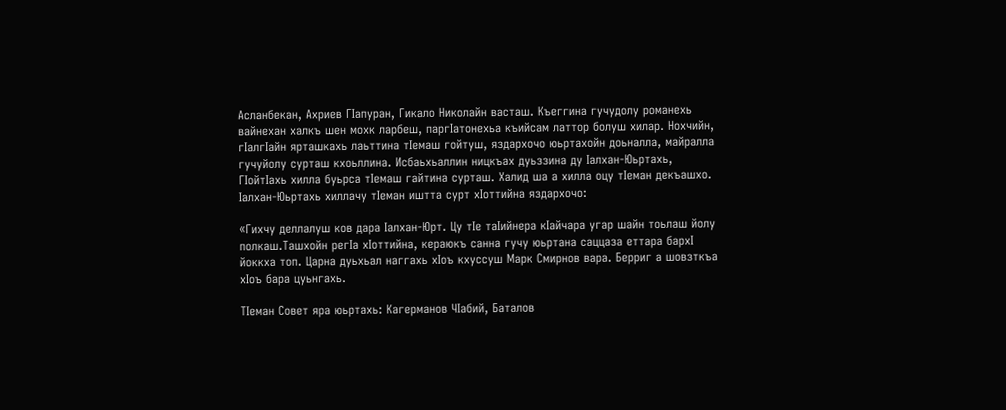Асланбекан, Ахриев ГIапуран, Гикало Николайн васташ. Къеггина гучудолу романехь вайнехан халкъ шен мохк ларбеш, паргIатонехьа къийсам латтор болуш хилар. Нохчийн, гIалгIайн ярташкахь лаьттина тIемаш гойтуш, яздархочо юьртахойн доьналла, майралла гучуйолу сурташ кхоьллина. Исбаьхьаллин ницкъах дуьззина ду Iалхан-Юьртахь, ГIойтIахь хилла буьрса тIемаш гайтина сурташ. Халид ша а хилла оцу тIеман декъашхо. Iалхан-Юьртахь хиллачу тIеман иштта сурт хIоттийна яздархочо:

«Гихчу деллалуш ков дара Iалхан-Юрт. Цу тIе таIийнера кIайчара угар шайн тоьлаш йолу полкаш.Ташхойн регIа хIоттийна, кераюкъ санна гучу юьртана саццаза еттара бархI йоккха топ. Царна дуьхьал наггахь хIоъ кхуссуш Марк Смирнов вара. Берриг а шовзткъа хIоъ бара цуьнгахь.

ТIеман Совет яра юьртахь: Кагерманов ЧIабий, Баталов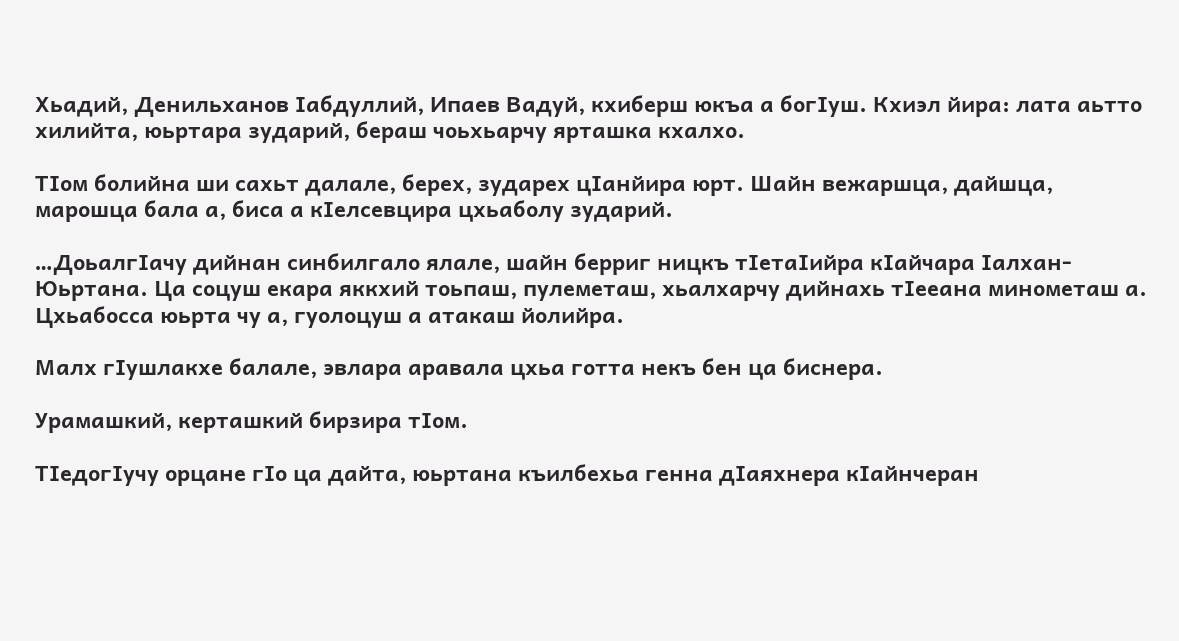Хьадий, Денильханов Iабдуллий, Ипаев Вадуй, кхиберш юкъа а богIуш. Кхиэл йира: лата аьтто хилийта, юьртара зударий, бераш чоьхьарчу ярташка кхалхо.

ТIом болийна ши сахьт далале, берех, зударех цIанйира юрт. Шайн вежаршца, дайшца, марошца бала а, биса а кIелсевцира цхьаболу зударий.

…ДоьалгIачу дийнан синбилгало ялале, шайн берриг ницкъ тIетаIийра кIайчара Iалхан-Юьртана. Ца соцуш екара яккхий тоьпаш, пулеметаш, хьалхарчу дийнахь тIееана минометаш а. Цхьабосса юьрта чу а, гуолоцуш а атакаш йолийра.

Малх гIушлакхе балале, эвлара аравала цхьа готта некъ бен ца биснера.

Урамашкий, керташкий бирзира тIом.

ТIедогIучу орцане гIо ца дайта, юьртана къилбехьа генна дIаяхнера кIайнчеран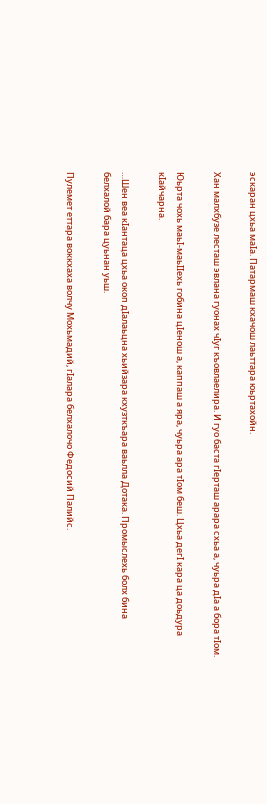эскаран цхьа маIа. Патармаш кхачош лаьттара юьртахойн.

Хан малхбузе лесташ эвлана гуонах чIуг къовлаелира. И гуо баста гIерташ арара схьа а, чуьра дIа а бора тIом.

Юьрта чохь маьI-маьIIехь гобина цIенош а, каппаш а яра, чуьра ара тIом беш. Цхьа дегI кара ца доьдура кIайчарна.

…Шен веа кIантаца цхьа окоп дIалаьцна хьийзара кхузткъара ваьлла Дотака. Промыслехь болх бина белхалой бара цуьнан уьш.

Пулемет еттара воккхаха волчу Мохьмадий, гIалара белхалочо Федосий Палийс.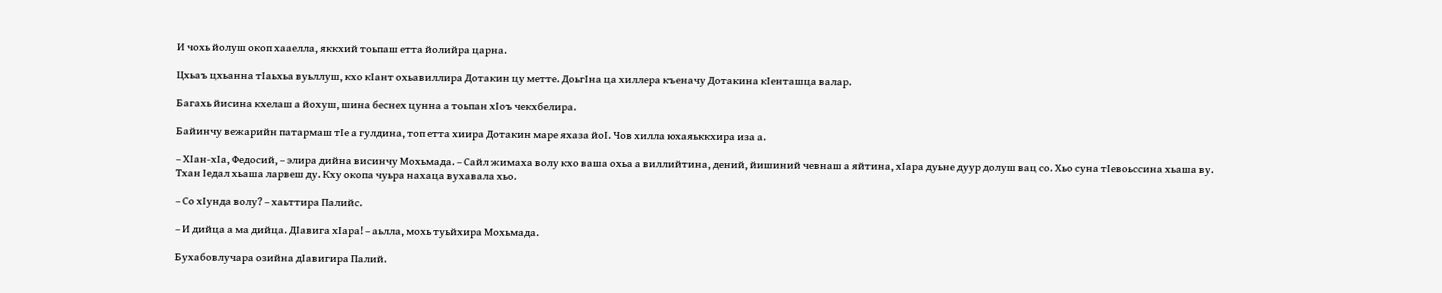И чохь йолуш окоп хааелла, яккхий тоьпаш етта йолийра царна.

Цхьаъ цхьанна тIаьхьа вуьллуш, кхо кIант охьавиллира Дотакин цу метте. ДоьгIна ца хиллера къеначу Дотакина кIенташца валар.

Багахь йисина кхелаш а йохуш, шина беснех цунна а тоьпан хIоъ чекхбелира.

Байинчу вежарийн патармаш тIе а гулдина, топ етта хиира Дотакин маре яхаза йоI. Чов хилла юхаяьккхира иза а.

– ХIан-хIа, Федосий, – элира дийна висинчу Мохьмада. – Сайл жимаха волу кхо ваша охьа а виллийтина, дений, йишиний чевнаш а яйтина, хIара дуьне дуур долуш вац со. Хьо суна тIевоьссина хьаша ву. Тхан Iедал хьаша ларвеш ду. Кху окопа чуьра нахаца вухавала хьо.

– Со хIунда волу? – хаьттира Палийс.

– И дийца а ма дийца. ДIавига хIара! – аьлла, мохь туьйхира Мохьмада.

Бухабовлучара озийна дIавигира Палий.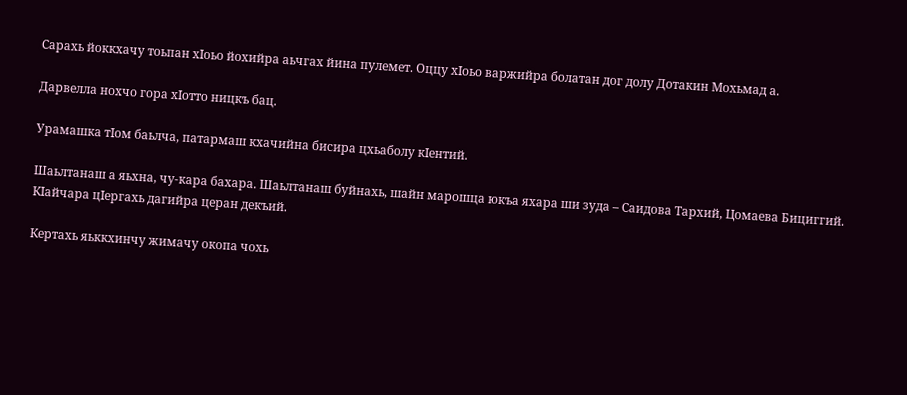Сарахь йоккхачу тоьпан хIоьо йохийра аьчгах йина пулемет. Оццу хIоьо варжийра болатан дог долу Дотакин Мохьмад а.

Дарвелла нохчо гора хIотто ницкъ бац.

Урамашка тIом баьлча, патармаш кхачийна бисира цхьаболу кIентий.

Шаьлтанаш а яьхна, чу-кара бахара. Шаьлтанаш буйнахь, шайн марошца юкъа яхара ши зуда – Саидова Тархий, Цомаева Бициггий. КIайчара цIергахь дагийра церан декъий.

Кертахь яьккхинчу жимачу окопа чохь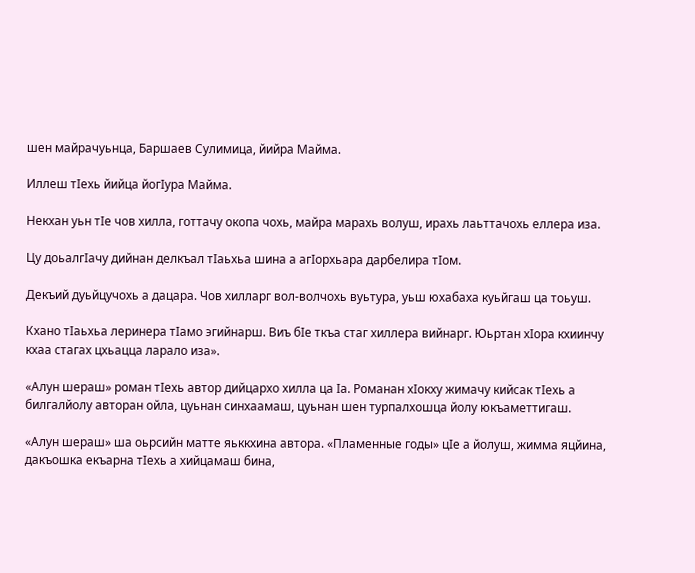шен майрачуьнца, Баршаев Сулимица, йийра Майма.

Иллеш тIехь йийца йогIура Майма.

Некхан уьн тIе чов хилла, готтачу окопа чохь, майра марахь волуш, ирахь лаьттачохь еллера иза.

Цу доьалгIачу дийнан делкъал тIаьхьа шина а агIорхьара дарбелира тIом.

Декъий дуьйцучохь а дацара. Чов хилларг вол-волчохь вуьтура, уьш юхабаха куьйгаш ца тоьуш.

Кхано тIаьхьа леринера тIамо эгийнарш. Виъ бIе ткъа стаг хиллера вийнарг. Юьртан хIора кхиинчу кхаа стагах цхьацца ларало иза».

«Алун шераш» роман тIехь автор дийцархо хилла ца Iа. Романан хIокху жимачу кийсак тIехь а билгалйолу авторан ойла, цуьнан синхаамаш, цуьнан шен турпалхошца йолу юкъаметтигаш.

«Алун шераш» ша оьрсийн матте яьккхина автора. «Пламенные годы» цIе а йолуш, жимма яцйина, дакъошка екъарна тIехь а хийцамаш бина,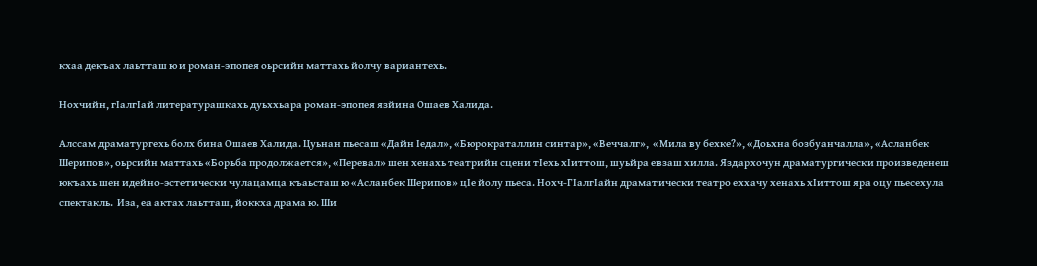кхаа декъах лаьтташ ю и роман-эпопея оьрсийн маттахь йолчу вариантехь.

Нохчийн, гIалгIай литературашкахь дуьххьара роман-эпопея язйина Ошаев Халида.

Алссам драматургехь болх бина Ошаев Халида. Цуьнан пьесаш «Дайн Iедал», «Бюрократаллин синтар», «Веччалг»,  «Мила ву бехке?», «Доьхна бозбуанчалла», «Асланбек Шерипов», оьрсийн маттахь «Борьба продолжается», «Перевал» шен хенахь театрийн сцени тIехь хIиттош, шуьйра евзаш хилла. Яздархочун драматургически произведенеш юкъахь шен идейно-эстетически чулацамца къаьсташ ю «Асланбек Шерипов» цIе йолу пьеса. Нохч-ГIалгIайн драматически театро еххачу хенахь хIиттош яра оцу пьесехула спектакль.  Иза, еа актах лаьтташ, йоккха драма ю. Ши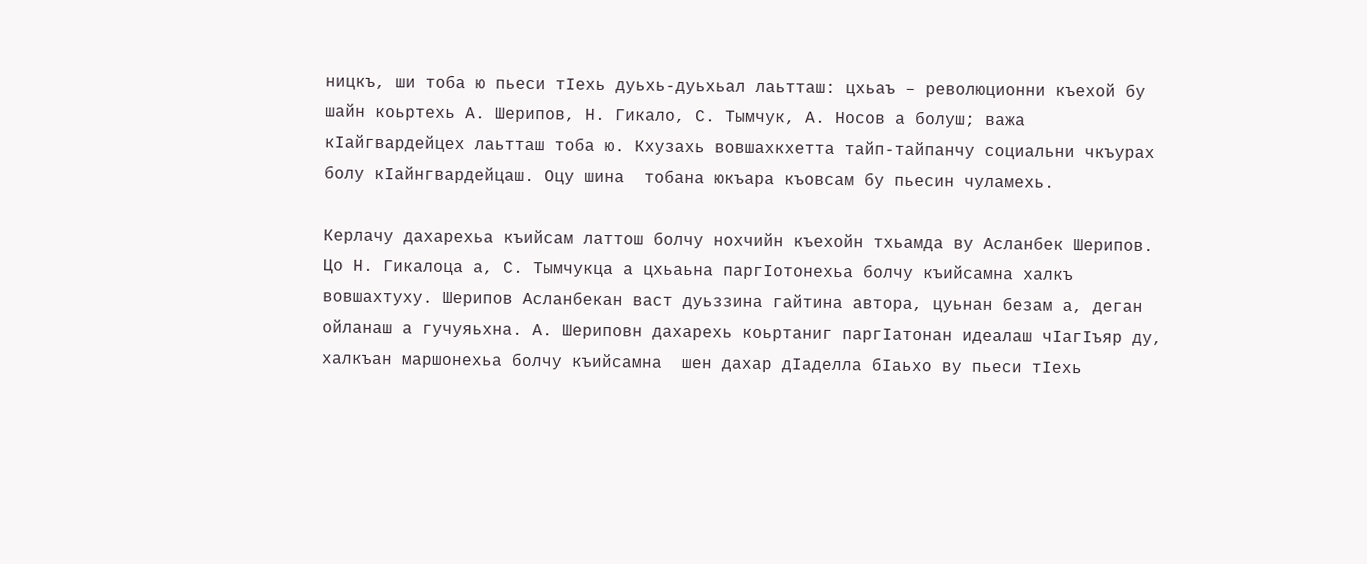ницкъ, ши тоба ю пьеси тIехь дуьхь-дуьхьал лаьтташ: цхьаъ – революционни къехой бу шайн коьртехь А. Шерипов, Н. Гикало, С. Тымчук, А. Носов а болуш; важа кIайгвардейцех лаьтташ тоба ю. Кхузахь вовшахкхетта тайп-тайпанчу социальни чкъурах болу кIайнгвардейцаш. Оцу шина  тобана юкъара къовсам бу пьесин чуламехь.

Керлачу дахарехьа къийсам латтош болчу нохчийн къехойн тхьамда ву Асланбек Шерипов. Цо Н. Гикалоца а, С. Тымчукца а цхьаьна паргIотонехьа болчу къийсамна халкъ вовшахтуху. Шерипов Асланбекан васт дуьззина гайтина автора, цуьнан безам а, деган ойланаш а гучуяьхна. А. Шериповн дахарехь коьртаниг паргIатонан идеалаш чIагIъяр ду, халкъан маршонехьа болчу къийсамна  шен дахар дIаделла бIаьхо ву пьеси тIехь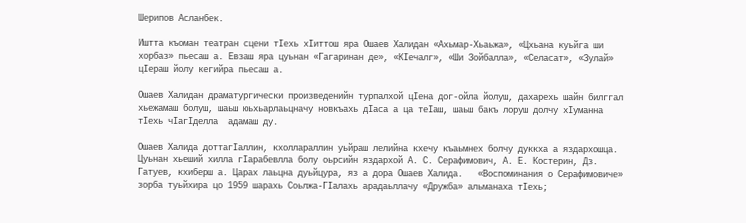Шерипов Асланбек.

Иштта къоман театран сцени тIехь хIиттош яра Ошаев Халидан «Ахьмар-Хьаьжа», «Цхьана куьйга ши хорбаз» пьесаш а. Евзаш яра цуьнан «Гагаринан де», «КIечалг», «Ши Зойбалла», «Селасат», «Зулай» цIераш йолу кегийра пьесаш а.

Ошаев Халидан драматургически произведенийн турпалхой цIена дог-ойла йолуш, дахарехь шайн билггал хьежамаш болуш, шаьш юьхьарлаьцначу новкъахь дIаса а ца теIаш, шаьш бакъ лоруш долчу хIуманна тIехь чIагIделла  адамаш ду.

Ошаев Халида доттагIаллин, кхоллараллин уьйраш лелийна кхечу къаьмнех болчу дуккха а яздархошца. Цуьнан хьеший хилла гIарабевлла болу оьрсийн яздархой А. С. Серафимович, А. Е. Костерин, Дз. Гатуев, кхиберш а. Царах лаьцна дуьйцура, яз а дора Ошаев Халида.   «Воспоминания о Серафимовиче» зорба туьйхира цо 1959 шарахь Соьлжа-ГIалахь арадаьллачу «Дружба» альманаха тIехь;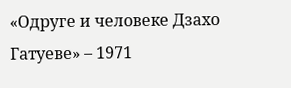«Одруге и человеке Дзахо Гатуеве» – 1971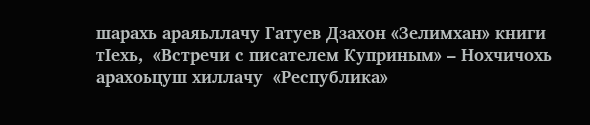шарахь араяьллачу Гатуев Дзахон «Зелимхан» книги тIехь,  «Встречи с писателем Куприным» – Нохчичохь арахоьцуш хиллачу  «Республика»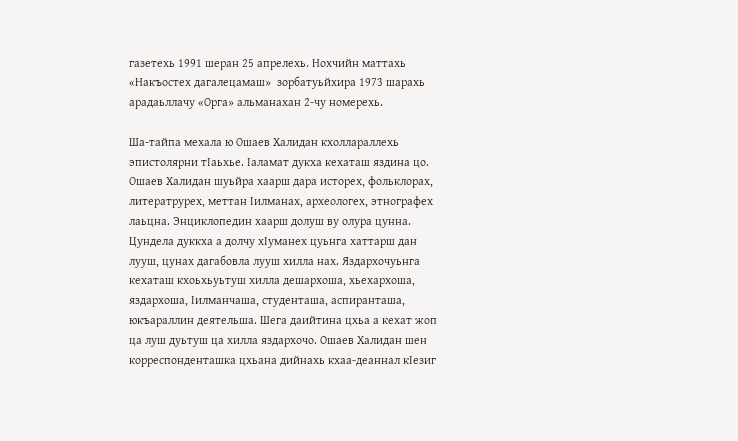газетехь 1991 шеран 25 апрелехь. Нохчийн маттахь «Накъостех дагалецамаш»  зорбатуьйхира 1973 шарахь арадаьллачу «Орга» альманахан 2-чу номерехь.

Ша-тайпа мехала ю Ошаев Халидан кхоллараллехь эпистолярни тIаьхье. Iаламат дукха кехаташ яздина цо. Ошаев Халидан шуьйра хаарш дара исторех, фольклорах, литератрурех, меттан Iилманах, археологех, этнографех лаьцна. Энциклопедин хаарш долуш ву олура цунна. Цундела дуккха а долчу хIуманех цуьнга хаттарш дан лууш, цунах дагабовла лууш хилла нах. Яздархочуьнга кехаташ кхоьхьуьтуш хилла дешархоша, хьехархоша, яздархоша, Iилманчаша, студенташа, аспиранташа, юкъараллин деятельша. Шега даийтина цхьа а кехат жоп ца луш дуьтуш ца хилла яздархочо. Ошаев Халидан шен корреспонденташка цхьана дийнахь кхаа-деаннал кIезиг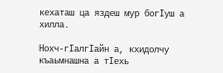кехаташ ца яздеш мур богIуш а хилла.

Нохч-гIалгIайн а, кхидолчу къаьмнашна а тIехь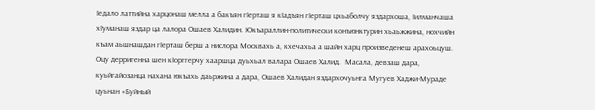Iедало латтийна харцонаш мелла а бакъян гIерташ я кIадъян гIерташ цхьаболчу яздархоша, Iилманчаша хIуманаш яздар ца лалора Ошаев Халидин. Юкъараллин-политически конъюнктурин хьаьжжина, нохчийн къам аьшнашдан гIерташ берш а нислора Москвахь а, кхечахьа а шайн харц произведенеш арахоьцуш. Оцу дерригенна шен кIорггерчу хааршца дуьхьал валара Ошаев Халид.  Масала, девзаш дара, куьйгайозанца нахана юкъахь даьржина а дара, Ошаев Халидан яздархочуьнга Мугуев Хаджи-Мураде цуьнан «Буйный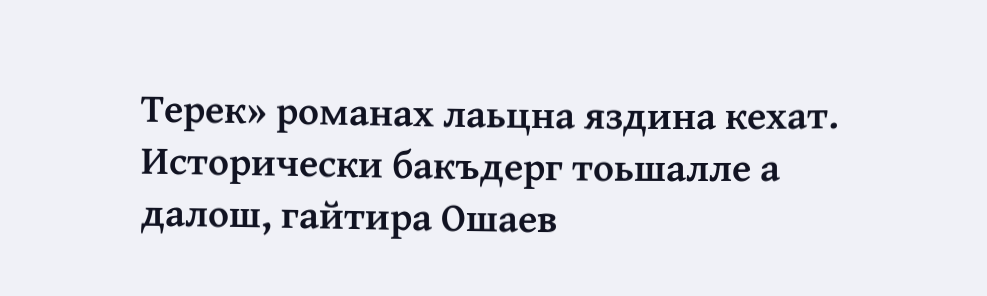Терек» романах лаьцна яздина кехат. Исторически бакъдерг тоьшалле а далош, гайтира Ошаев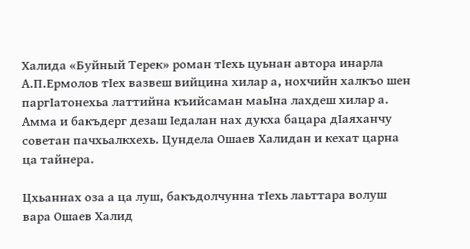Халида «Буйный Терек» роман тIехь цуьнан автора инарла А.П.Ермолов тIех вазвеш вийцина хилар а, нохчийн халкъо шен паргIатонехьа латтийна къийсаман маьIна лахдеш хилар а. Амма и бакъдерг дезаш Iедалан нах дукха бацара дIаяханчу советан пачхьалкхехь. Цундела Ошаев Халидан и кехат царна ца тайнера.

Цхьаннах оза а ца луш, бакъдолчунна тIехь лаьттара волуш вара Ошаев Халид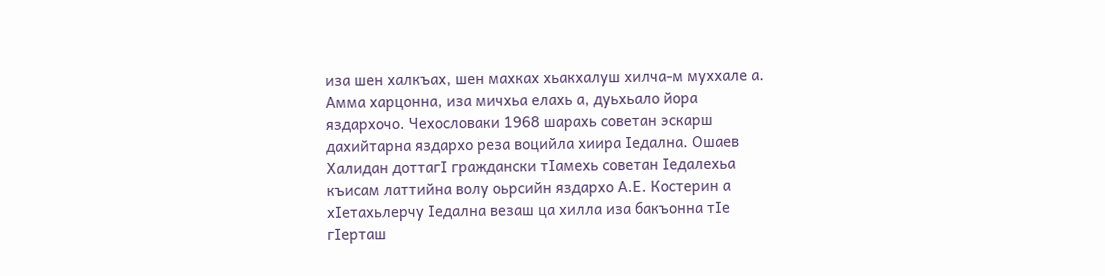иза шен халкъах, шен махках хьакхалуш хилча-м муххале а. Амма харцонна, иза мичхьа елахь а, дуьхьало йора яздархочо. Чехословаки 1968 шарахь советан эскарш дахийтарна яздархо реза воцийла хиира Iедална. Ошаев Халидан доттагI граждански тIамехь советан Iедалехьа къисам латтийна волу оьрсийн яздархо А.Е. Костерин а хIетахьлерчу Iедална везаш ца хилла иза бакъонна тIе гIерташ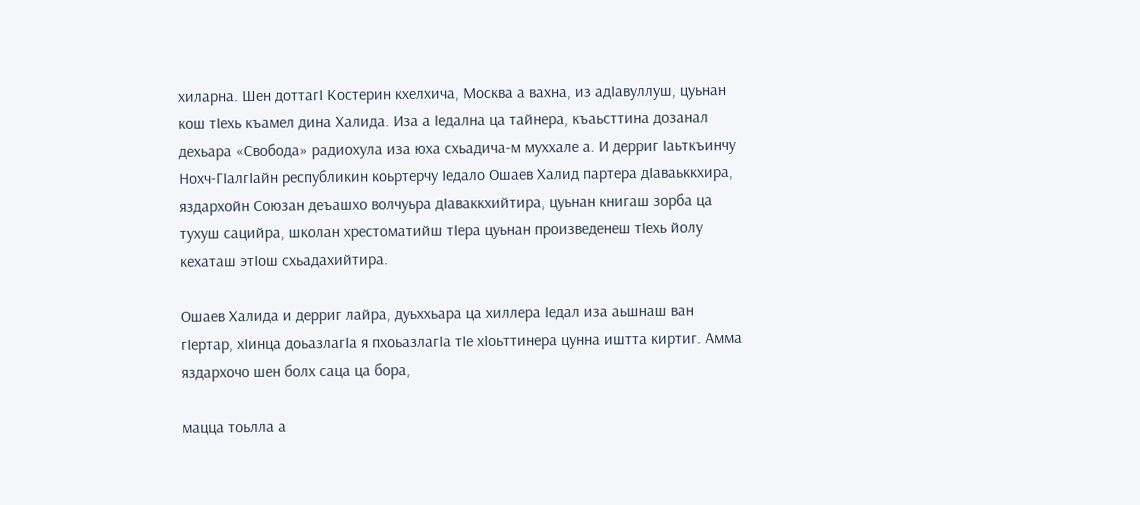хиларна. Шен доттагI Костерин кхелхича, Москва а вахна, из адIавуллуш, цуьнан кош тIехь къамел дина Халида. Иза а Iедална ца тайнера, къаьсттина дозанал дехьара «Свобода» радиохула иза юха схьадича-м муххале а. И дерриг Iаьткъинчу Нохч-ГIалгIайн республикин коьртерчу Iедало Ошаев Халид партера дIаваьккхира, яздархойн Союзан деъашхо волчуьра дIаваккхийтира, цуьнан книгаш зорба ца тухуш сацийра, школан хрестоматийш тIера цуьнан произведенеш тIехь йолу кехаташ этIош схьадахийтира.

Ошаев Халида и дерриг лайра, дуьххьара ца хиллера Iедал иза аьшнаш ван гIертар, хIинца доьазлагIа я пхоьазлагIа тIе хIоьттинера цунна иштта киртиг. Амма яздархочо шен болх саца ца бора,

мацца тоьлла а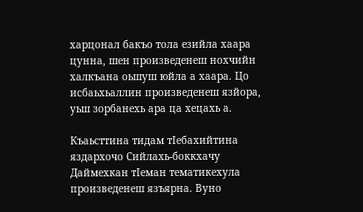харцонал бакъо тола езийла хаара цунна, шен произведенеш нохчийн халкъана оьшуш юйла а хаара. Цо исбаьхьаллин произведенеш язйора, уьш зорбанехь ара ца хецахь а.

Къаьсттина тидам тIебахийтина яздархочо Сийлахь-боккхачу Даймехкан тIеман тематикехула произведенеш язъярна. Вуно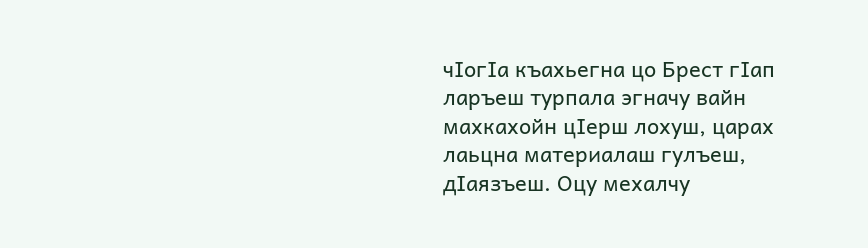чIогIа къахьегна цо Брест гIап ларъеш турпала эгначу вайн махкахойн цIерш лохуш, царах лаьцна материалаш гулъеш, дIаязъеш. Оцу мехалчу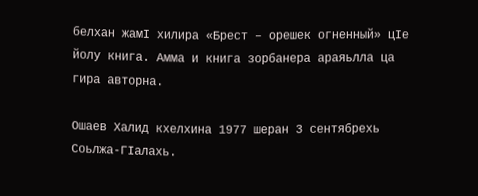белхан жамI хилира «Брест – орешек огненный» цIе йолу книга. Амма и книга зорбанера араяьлла ца гира авторна.

Ошаев Халид кхелхина 1977 шеран 3 сентябрехь Соьлжа-ГIалахь.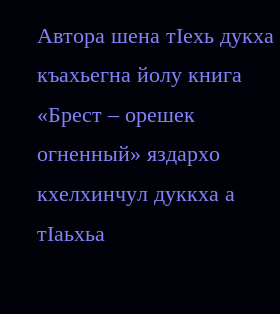Автора шена тIехь дукха къахьегна йолу книга «Брест – орешек огненный» яздархо кхелхинчул дуккха а тIаьхьа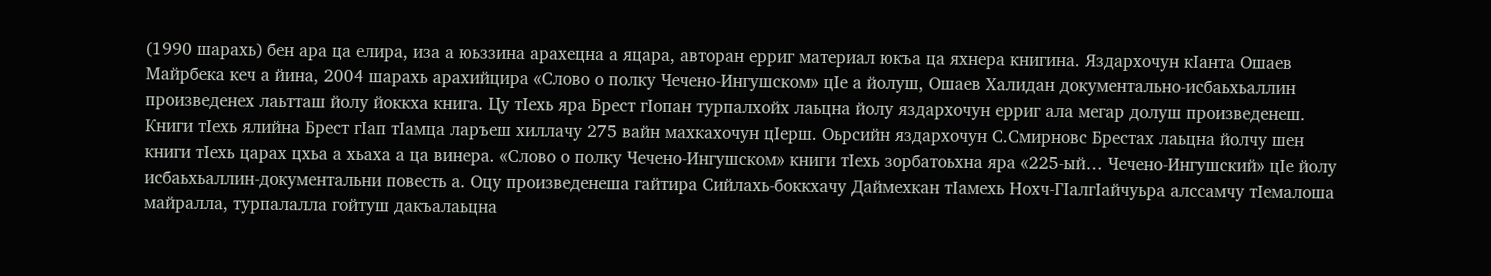(1990 шарахь) бен ара ца елира, иза а юьззина арахецна а яцара, авторан ерриг материал юкъа ца яхнера книгина. Яздархочун кIанта Ошаев Майрбека кеч а йина, 2004 шарахь арахийцира «Слово о полку Чечено-Ингушском» цIе а йолуш, Ошаев Халидан документально-исбаьхьаллин произведенех лаьтташ йолу йоккха книга. Цу тIехь яра Брест гIопан турпалхойх лаьцна йолу яздархочун ерриг ала мегар долуш произведенеш. Книги тIехь ялийна Брест гIап тIамца ларъеш хиллачу 275 вайн махкахочун цIерш. Оьрсийн яздархочун С.Смирновс Брестах лаьцна йолчу шен книги тIехь царах цхьа а хьаха а ца винера. «Слово о полку Чечено-Ингушском» книги тIехь зорбатоьхна яра «225-ый… Чечено-Ингушский» цIе йолу исбаьхьаллин-документальни повесть а. Оцу произведенеша гайтира Сийлахь-боккхачу Даймехкан тIамехь Нохч-ГIалгIайчуьра алссамчу тIемалоша майралла, турпалалла гойтуш дакъалаьцна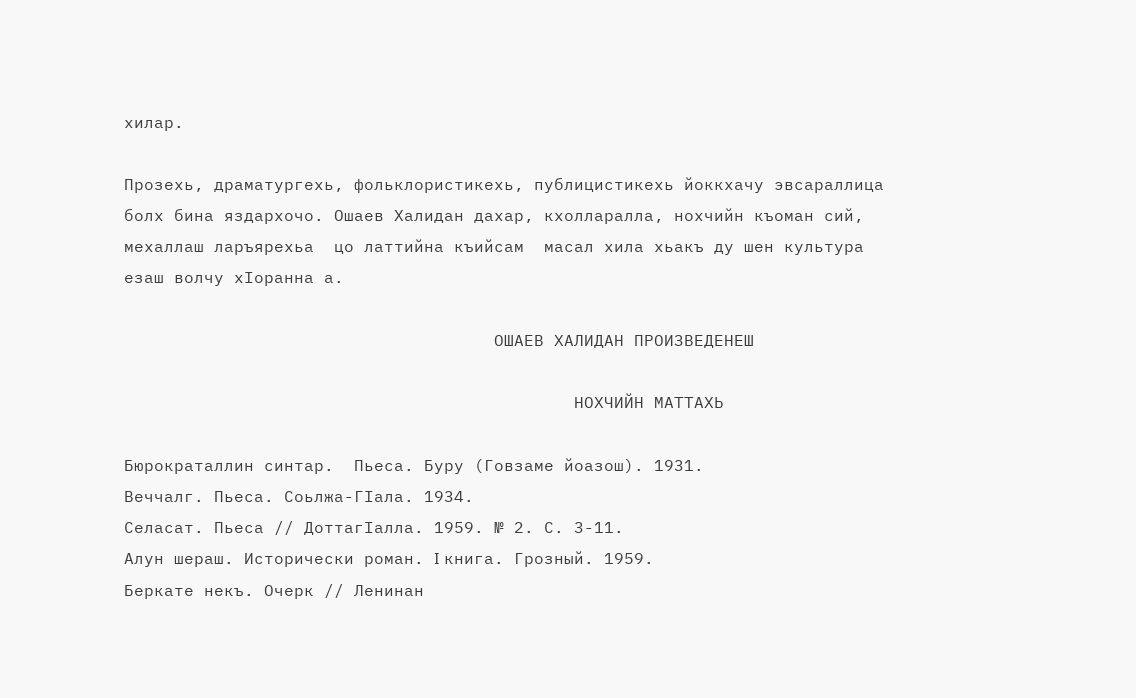хилар.

Прозехь, драматургехь, фольклористикехь, публицистикехь йоккхачу эвсараллица болх бина яздархочо. Ошаев Халидан дахар, кхолларалла, нохчийн къоман сий, мехаллаш ларъярехьа  цо латтийна къийсам  масал хила хьакъ ду шен культура езаш волчу хIоранна а.

                                     ОШАЕВ ХАЛИДАН ПРОИЗВЕДЕНЕШ

                                             НОХЧИЙН МАТТАХЬ

Бюрократаллин синтар.  Пьеса. Буру (Говзаме йоазош). 1931.
Веччалг. Пьеса. Соьлжа-ГIала. 1934.
Селасат. Пьеса // ДоттагIалла. 1959. № 2. С. 3-11.
Алун шераш. Исторически роман. I книга. Грозный. 1959.
Беркате некъ. Очерк // Ленинан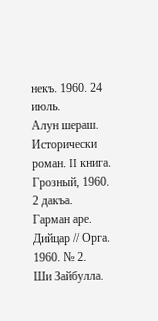некъ. 1960. 24 июль.
Алун шераш. Исторически роман. II книга. Грозный, 1960. 2 дакъа.
Гарман аре. Дийцар // Орга. 1960. № 2.
Ши Зайбулла.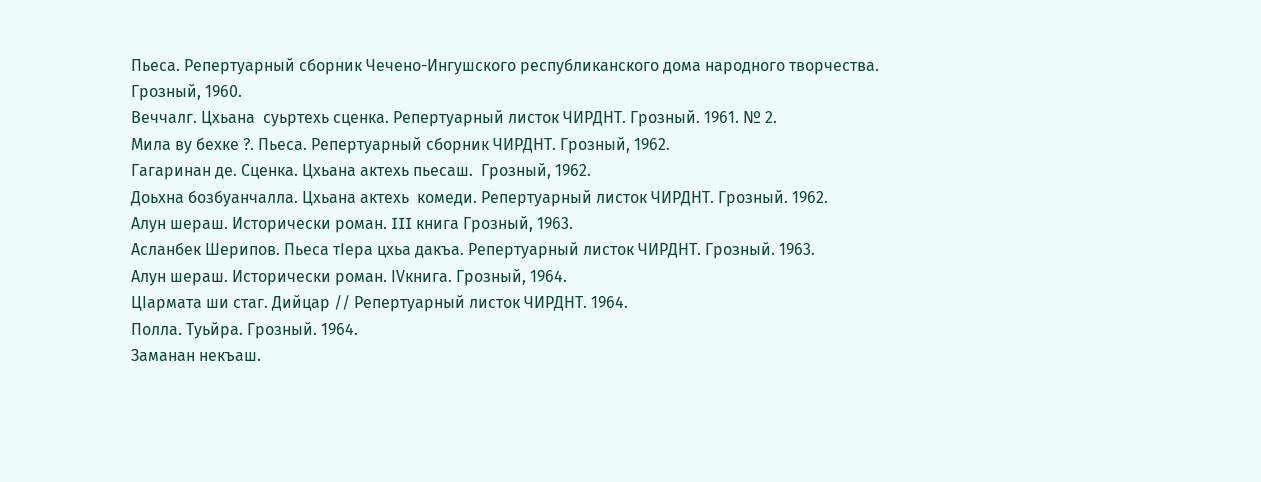Пьеса. Репертуарный сборник Чечено-Ингушского республиканского дома народного творчества. Грозный, 1960.
Веччалг. Цхьана  суьртехь сценка. Репертуарный листок ЧИРДНТ. Грозный. 1961. № 2.
Мила ву бехке ?. Пьеса. Репертуарный сборник ЧИРДНТ. Грозный, 1962.
Гагаринан де. Сценка. Цхьана актехь пьесаш.  Грозный, 1962.
Доьхна бозбуанчалла. Цхьана актехь  комеди. Репертуарный листок ЧИРДНТ. Грозный. 1962.
Алун шераш. Исторически роман. III книга Грозный, 1963.
Асланбек Шерипов. Пьеса тIера цхьа дакъа. Репертуарный листок ЧИРДНТ. Грозный. 1963.
Алун шераш. Исторически роман. IVкнига. Грозный, 1964.
ЦIармата ши стаг. Дийцар // Репертуарный листок ЧИРДНТ. 1964.
Полла. Туьйра. Грозный. 1964.
Заманан некъаш.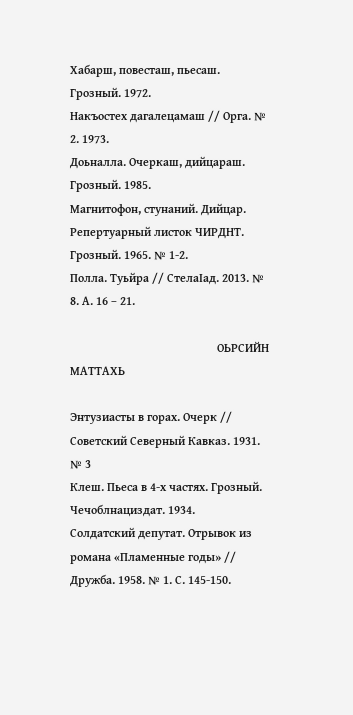Хабарш, повесташ, пьесаш. Грозный. 1972.
Накъостех дагалецамаш // Орга. № 2. 1973.
Доьналла. Очеркаш, дийцараш. Грозный. 1985.
Магнитофон, стунаний. Дийцар. Репертуарный листок ЧИРДНТ. Грозный. 1965. № 1-2.
Полла. Туьйра // СтелаIад. 2013. № 8. А. 16 – 21.

                                                 ОЬРСИЙН МАТТАХЬ

Энтузиасты в горах. Очерк // Советский Северный Кавказ. 1931. № 3
Клеш. Пьеса в 4-х частях. Грозный. Чечоблнациздат. 1934.
Солдатский депутат. Отрывок из романа «Пламенные годы» // Дружба. 1958. № 1. С. 145-150.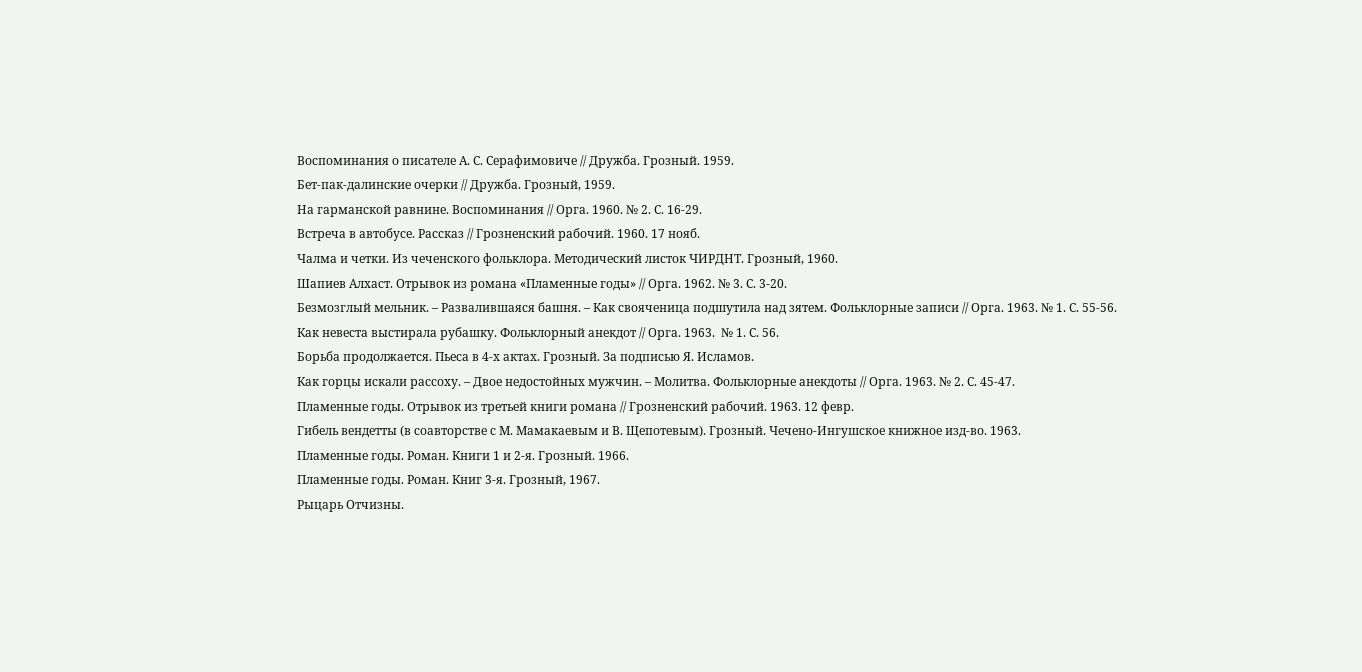Воспоминания о писателе А. С. Серафимовиче // Дружба. Грозный. 1959.
Бет-пак-далинские очерки // Дружба. Грозный, 1959.
На гарманской равнине. Воспоминания // Орга. 1960. № 2. С. 16-29.
Встреча в автобусе. Рассказ // Грозненский рабочий. 1960. 17 нояб.
Чалма и четки. Из чеченского фольклора. Методический листок ЧИРДНТ. Грозный, 1960.
Шапиев Алхаст. Отрывок из романа «Пламенные годы» // Орга. 1962. № 3. С. 3-20.
Безмозглый мельник. – Развалившаяся башня. – Как свояченица подшутила над зятем. Фольклорные записи // Орга. 1963. № 1. С. 55-56.
Как невеста выстирала рубашку. Фольклорный анекдот // Орга. 1963.  № 1. С. 56.
Борьба продолжается. Пьеса в 4-х актах. Грозный. За подписью Я. Исламов.
Как горцы искали рассоху. – Двое недостойных мужчин. – Молитва. Фольклорные анекдоты // Орга. 1963. № 2. С. 45-47.
Пламенные годы. Отрывок из третьей книги романа // Грозненский рабочий. 1963. 12 февр.
Гибель вендетты (в соавторстве с М. Мамакаевым и В. Щепотевым). Грозный. Чечено-Ингушское книжное изд-во. 1963.
Пламенные годы. Роман. Книги 1 и 2-я. Грозный. 1966.
Пламенные годы. Роман. Книг 3-я. Грозный, 1967.
Рыцарь Отчизны.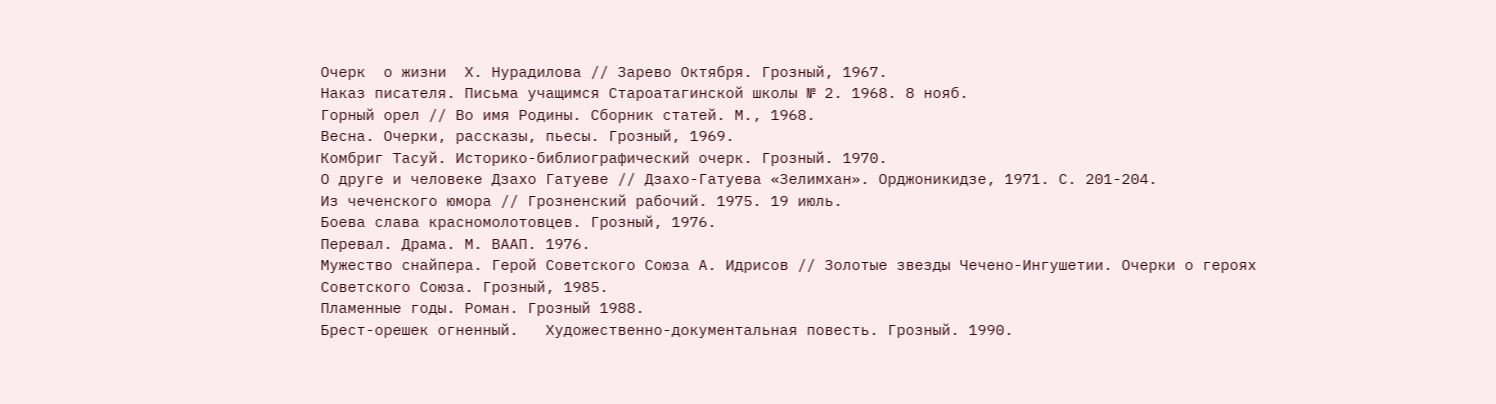Очерк  о жизни  Х. Нурадилова // Зарево Октября. Грозный, 1967.
Наказ писателя. Письма учащимся Староатагинской школы № 2. 1968. 8 нояб.
Горный орел // Во имя Родины. Сборник статей. М., 1968.
Весна. Очерки, рассказы, пьесы. Грозный, 1969.
Комбриг Тасуй. Историко-библиографический очерк. Грозный. 1970.
О друге и человеке Дзахо Гатуеве // Дзахо-Гатуева «Зелимхан». Орджоникидзе, 1971. С. 201-204.
Из чеченского юмора // Грозненский рабочий. 1975. 19 июль.
Боева слава красномолотовцев. Грозный, 1976.
Перевал. Драма. М. ВААП. 1976.
Мужество снайпера. Герой Советского Союза А. Идрисов // Золотые звезды Чечено-Ингушетии. Очерки о героях Советского Союза. Грозный, 1985.
Пламенные годы. Роман. Грозный 1988.
Брест-орешек огненный.   Художественно-документальная повесть. Грозный. 1990.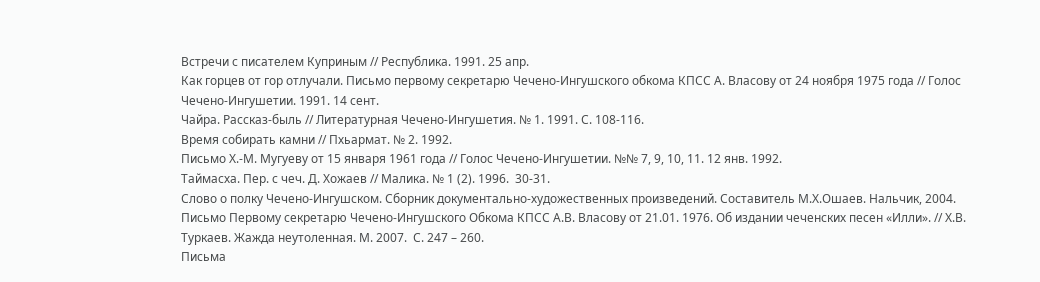Встречи с писателем Куприным // Республика. 1991. 25 апр.
Как горцев от гор отлучали. Письмо первому секретарю Чечено-Ингушского обкома КПСС А. Власову от 24 ноября 1975 года // Голос Чечено-Ингушетии. 1991. 14 сент.
Чайра. Рассказ-быль // Литературная Чечено-Ингушетия. № 1. 1991. С. 108-116.
Время собирать камни // Пхьармат. № 2. 1992.
Письмо Х.-М. Мугуеву от 15 января 1961 года // Голос Чечено-Ингушетии. №№ 7, 9, 10, 11. 12 янв. 1992.
Таймасха. Пер. с чеч. Д. Хожаев // Малика. № 1 (2). 1996.  30-31.
Слово о полку Чечено-Ингушском. Сборник документально-художественных произведений. Составитель М.Х.Ошаев. Нальчик, 2004.
Письмо Первому секретарю Чечено-Ингушского Обкома КПСС А.В. Власову от 21.01. 1976. Об издании чеченских песен «Илли». // Х.В. Туркаев. Жажда неутоленная. М. 2007.  С. 247 – 260.
Письма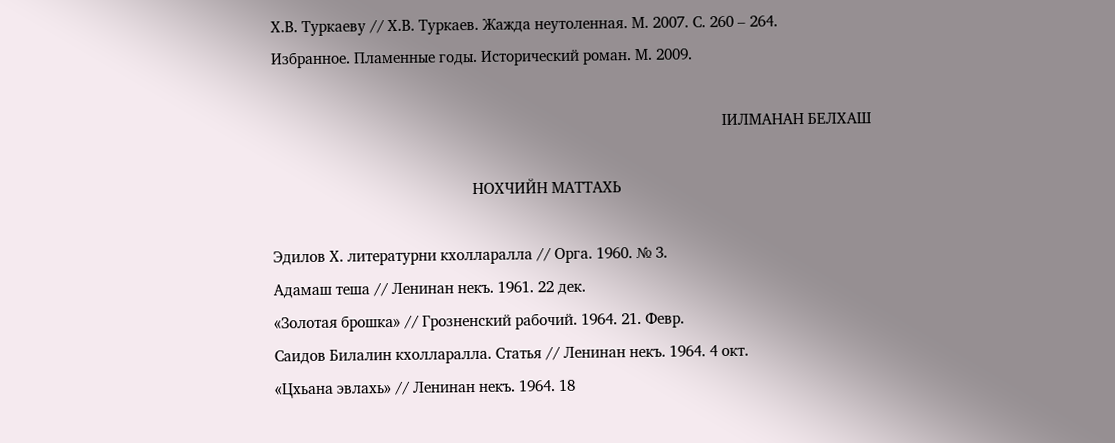Х.В. Туркаеву // Х.В. Туркаев. Жажда неутоленная. М. 2007. С. 260 – 264.
Избранное. Пламенные годы. Исторический роман. М. 2009.

                                                  IИЛМАНАН БЕЛХАШ

                                                  НОХЧИЙН МАТТАХЬ

Эдилов Х. литературни кхолларалла // Орга. 1960. № 3.
Адамаш теша // Ленинан некъ. 1961. 22 дек.
«Золотая брошка» // Грозненский рабочий. 1964. 21. Февр.
Саидов Билалин кхолларалла. Статья // Ленинан некъ. 1964. 4 окт.
«Цхьана эвлахь» // Ленинан некъ. 1964. 18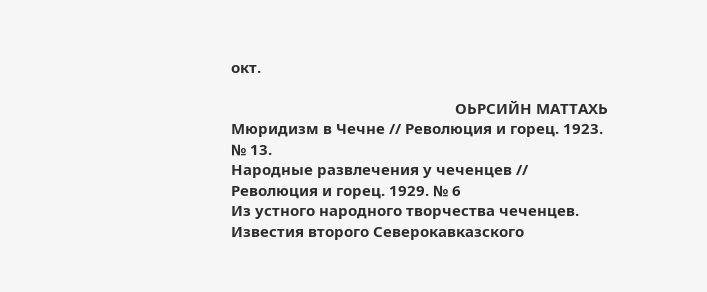окт.

                                                        ОЬРСИЙН МАТТАХЬ
Мюридизм в Чечне // Революция и горец. 1923. № 13.
Народные развлечения у чеченцев // Революция и горец. 1929. № 6
Из устного народного творчества чеченцев. Известия второго Северокавказского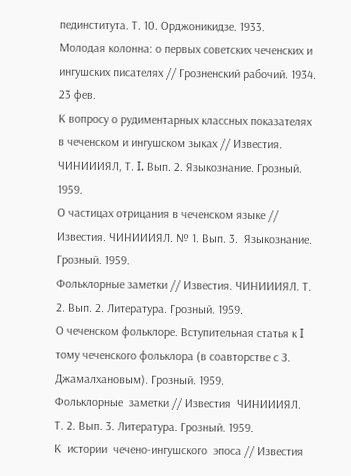пединститута. Т. 10. Орджоникидзе. 1933.
Молодая колонна: о первых советских чеченских и ингушских писателях // Грозненский рабочий. 1934. 23 фев.
К вопросу о рудиментарных классных показателях в чеченском и ингушском зыках // Известия. ЧИНИИИЯЛ, Т. I. Вып. 2. Языкознание. Грозный. 1959.
О частицах отрицания в чеченском языке // Известия. ЧИНИИИЯЛ. № 1. Вып. 3.  Языкознание. Грозный. 1959.
Фольклорные заметки // Известия. ЧИНИИИЯЛ. Т. 2. Вып. 2. Литература. Грозный. 1959.
О чеченском фольклоре. Вступительная статья к I тому чеченского фольклора (в соавторстве с З. Джамалхановым). Грозный. 1959.
Фольклорные  заметки // Известия  ЧИНИИИЯЛ. Т. 2. Вып. 3. Литература. Грозный. 1959.
К  истории  чечено-ингушского  эпоса // Известия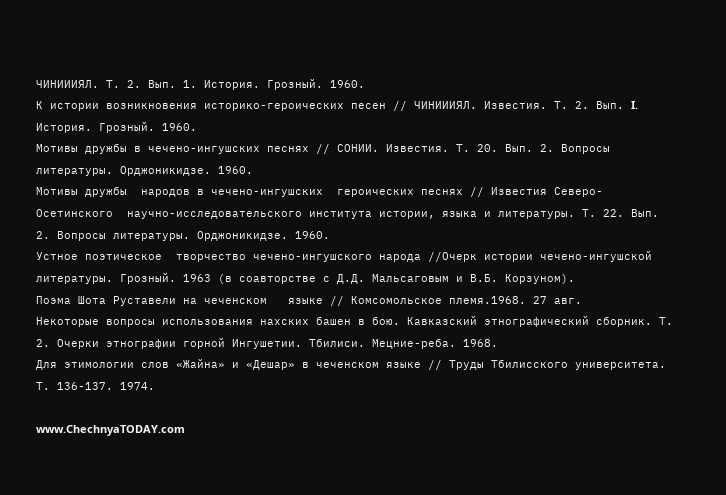ЧИНИИИЯЛ. Т. 2. Вып. 1. История. Грозный. 1960.
К истории возникновения историко-героических песен // ЧИНИИИЯЛ. Известия. Т. 2. Вып. I. История. Грозный. 1960.
Мотивы дружбы в чечено-ингушских песнях // СОНИИ. Известия. Т. 20. Вып. 2. Вопросы литературы. Орджоникидзе. 1960.
Мотивы дружбы  народов в чечено-ингушских  героических песнях // Известия Северо-Осетинского  научно-исследовательского института истории, языка и литературы. Т. 22. Вып. 2. Вопросы литературы. Орджоникидзе. 1960.
Устное поэтическое  творчество чечено-ингушского народа //Очерк истории чечено-ингушской литературы. Грозный. 1963 (в соавторстве с Д.Д. Мальсаговым и В.Б. Корзуном).
Поэма Шота Руставели на чеченском   языке // Комсомольское племя.1968. 27 авг.
Некоторые вопросы использования нахских башен в бою. Кавказский этнографический сборник. Т. 2. Очерки этнографии горной Ингушетии. Тбилиси. Мецние-реба. 1968.
Для этимологии слов «Жайна» и «Дешар» в чеченском языке // Труды Тбилисского университета. Т. 136-137. 1974.

www.ChechnyaTODAY.com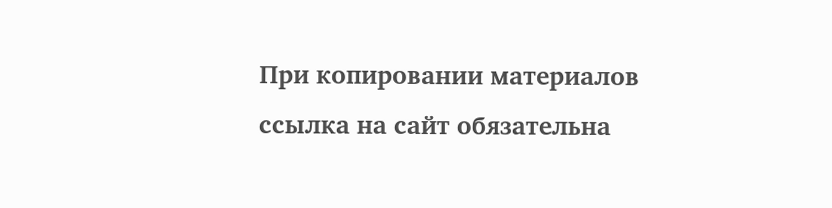При копировании материалов ссылка на сайт обязательна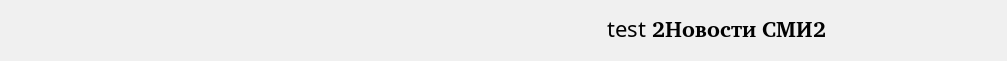test 2Новости СМИ2